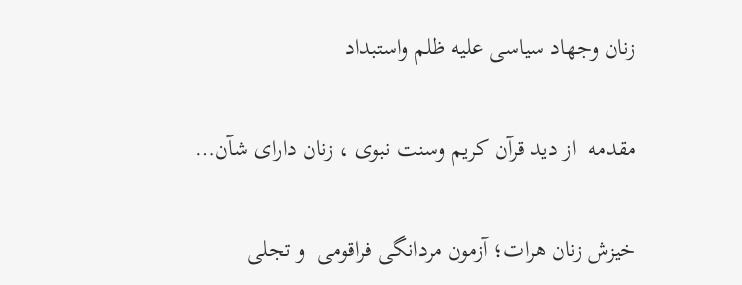زنان وجهاد سیاسی علیه ظلم واستبداد

مقدمه  از دید قرآن کریم وسنت نبوی ، زنان دارای شآن…

خیزش زنان هرات؛ آزمون مردانگی فراقومی  و تجلی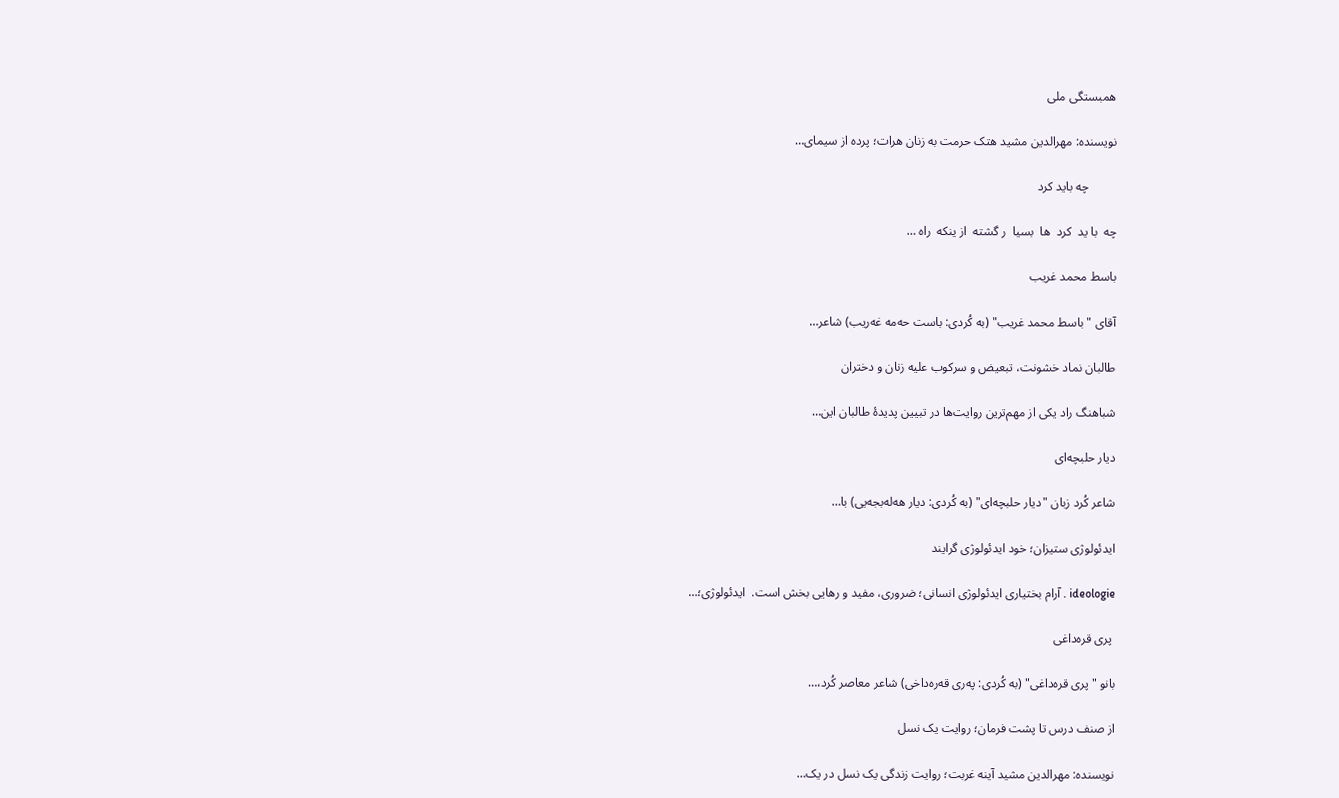همبستگی ملی

نویسنده: مهرالدین مشید هتک حرمت به زنان هرات؛ پرده از سیمای…

         چه باید کرد

چه  با ید  کرد  ها  بسیا  ر گشته  از ینکه  راه …

باسط محمد غریب

آقای "باسط محمد غریب" (به کُردی: باست حەمە غەریب) شاعر…

طالبان نماد خشونت، تبعیض و سرکوب علیه زنان و دختران

شباهنگ راد یکی از مهم‌ترین روایت‌ها در تبیین پدیدهٔ طالبان این…

دیار حلبچه‌ای

شاعر کُرد زبان "دیار حلبچه‌ای" (به کُردی: دیار هه‌له‌بجه‌یی) با…

ایدئولوژی ستیزان؛ خود ایدئولوژی گرایند

ideologie . آرام بختیاری ایدئولوژی انسانی؛ ضروری، مفید و رهایی بخش است.  ایدئولوژی؛…

 پری قره‌داغی

بانو "پری قره‌داغی" (به کُردی: پەری قەرەداخی) شاعر معاصر کُرد،…

از صنف درس تا پشت فرمان؛ روایت یک نسل

نویسنده: مهرالدین مشید آینه غربت؛ روایت زندگی یک نسل در یک…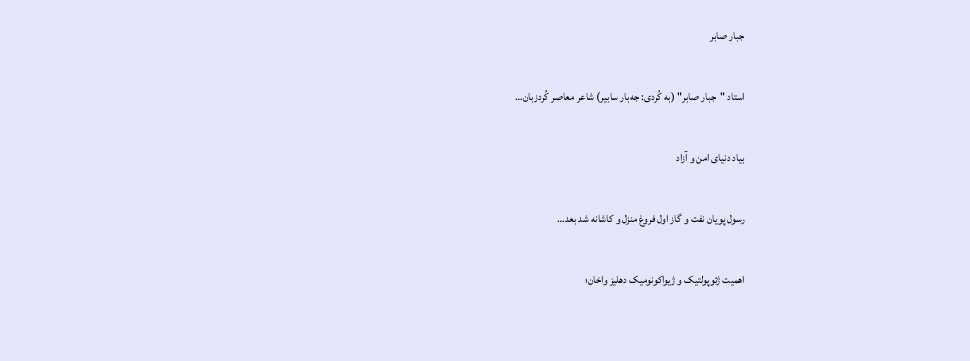جبار صابر

استاد "جبار صابر" (به کُردی: جەبار سابیر) شاعر معاصر کُردزبان…

بیاد دنیای امن و آزاد

رسول پویان نفت و گاز اول فروغ منزل و کاشانه شد بعد…

اهمیت ژئوپولتیک و ژیواکونومیک دهلیز واخان؛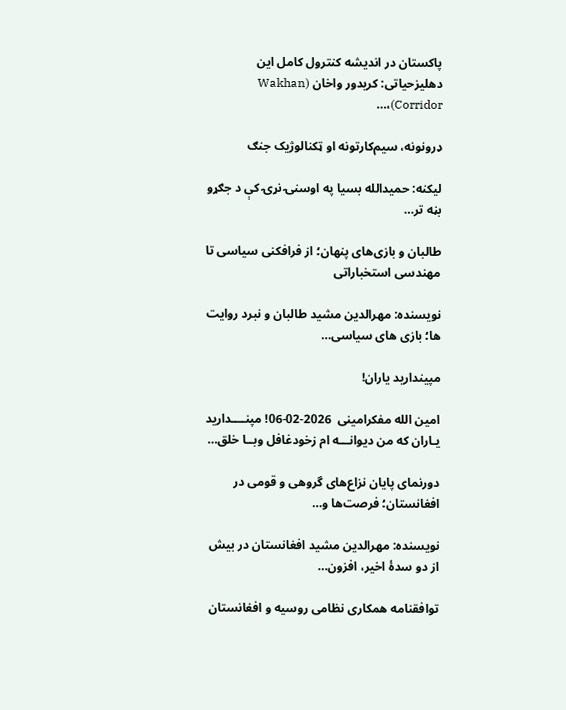پاکستان در اندیشه کنترول کامل این دهلیزحیاتی: کریدور واخان (Wakhan Corridor)،…

ډرونونه، سیم‌کارتونه او ټکنالوژیک جنګ

ليکنه: حميدالله بسيا په اوسنۍ نړۍ کې د جګړو بڼه تر…

طالبان و بازی‌های پنهان؛ از فرافکنی سیاسی تا مهندسی استخباراتی

نویسنده: مهرالدین مشید طالبان و نبرد روایت ها؛ بازی های سیاسی…

مپیندارید یاران!

امین الله مفکرامینی  2026-02-06! مپنــــدارید یـاران که من دیوانـــه ام زخودغافل وبــا خلق…

دورنمای پایان نزاع‌های گروهی و قومی در افغانستان؛ فرصت‌ها و…

نویسنده: مهرالدین مشید افغانستان در بیش از دو سدهٔ اخیر، افزون…

توافقنامه همکاری نظامی روسیه و افغانستان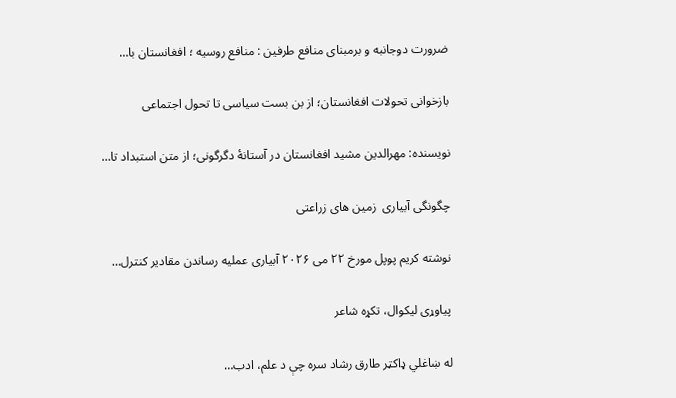ضرورت دوجانبه و برمبنای منافع طرفین : منافع روسیه ؛ افغانستان با…

بازخوانی تحولات افغانستان؛ از بن بست سیاسی تا تحول اجتماعی

نویسنده: مهرالدین مشید افغانستان در آستانهٔ دگرگونی؛ از متن استبداد تا…

چگونگی آبیاری  زمین های زراعتی

نوشته کریم پوپل مورخ ۲۲ می ۲۰۲۶ آبیاری عملیه رساندن مقادیر کنترل…

پیاوړی لیکوال، تکړه شاعر

له ښاغلي ډاکټر طارق رشاد سره چې د علم، ادب…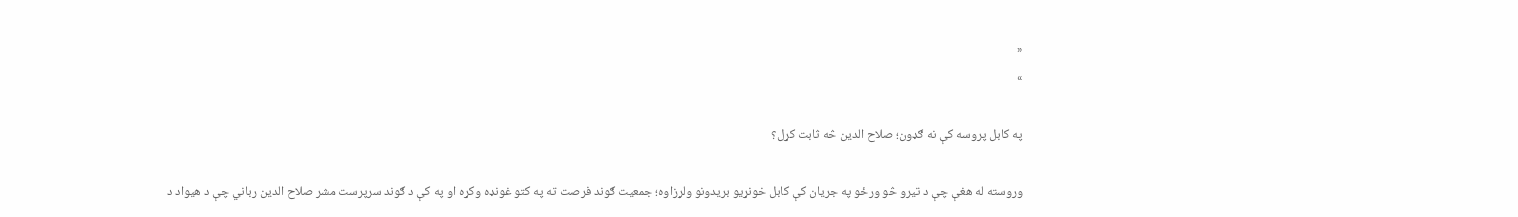«
»

په کابل پروسه کې نه ګډون؛ صلاح الدين څه ثابت کړل؟

وروسته له هغې چې د تيرو څو ورځو په جريان کې کابل خونړيو بريدونو ولړزاوه؛ جمعيت ګوند فرصت ته په کتو غونډه وکړه او په کې د ګوند سرپرست مشر صلاح الدين رباني چې د هيواد د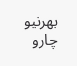بهرنيو چارو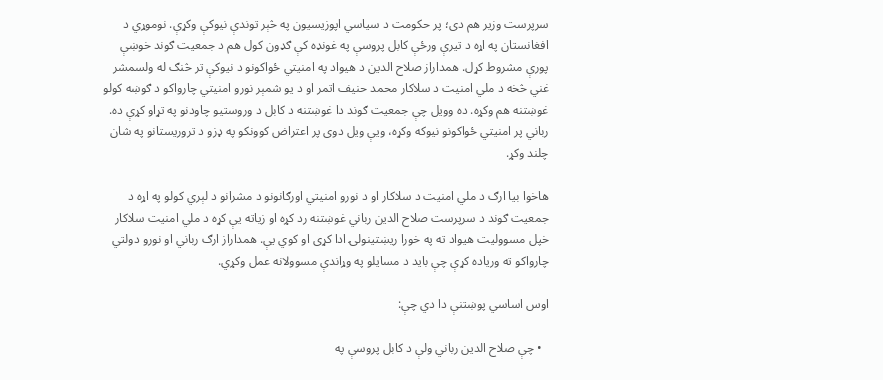سرپرست وزير هم دی؛ پر حکومت د سياسي اپوزيسيون په څېر توندې نيوکې وکړې. نوموړي د افغانستان په اړه د تيرې ورځې کابل پروسې په غونډه کې ګډون کول هم د جمعيت ګوند خوښې پورې مشروط کړل. همداراز صلاح الدين د هيواد په امنيتي ځواکونو د نيوکې تر څنګ له ولسمشر غني څخه د ملي امنيت د سلاکار محمد حنيف اتمر او د يو شمېر نورو امنيتي چارواکو د ګوښه کولو غوښتنه هم وکړه. ده وویل چې جمعیت ګوند دا غوښتنه د کابل د وروستیو چاودنو په تړاو کړې ده. رباني پر امنیتي ځواکونو نيوکه وکړه، ویې ویل دوی پر اعتراض کوونکو په ډزو د تروریستانو په شان چلند وکړ.

هاخوا بيا ارګ د ملي امنیت د سلاکار او د نورو امنیتي اورګانونو د مشرانو د لېري کولو په اړه د جمعیت ګوند د سرپرست صلاح الدین رباني غوښتنه رد کړه او زياته يې کړه د ملي امنیت سلاکار خپل مسوولیت هیواد ته په خورا ریښتینولۍ ادا کړی او کوي یې. همداراز ارګ رباني او نورو دولتي چارواکو ته وریاده کړې چې باید د مسایلو په وړاندې مسوولانه عمل وکړي.

اوس اساسي پوښتنې دا دي چې:

  • چې صلاح الدين رباني ولې د کابل پروسې په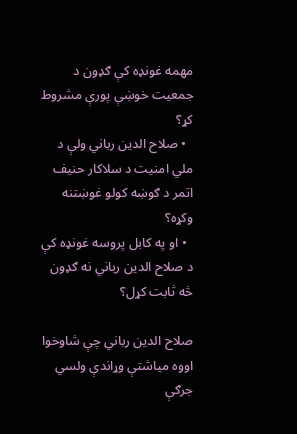مهمه غونډه کې ګډون د جمعيت خوښې پورې مشروط کړ؟
  • صلاح الدين رباني ولې د ملي امنيت د سلاکار حنيف اتمر د ګوښه کولو غوښتنه وکړه؟
  • او په کابل پروسه غونډه کې د صلاح الدين رباني نه ګډون څه ثابت کړل؟

صلاح الدین رباني چې شاوخوا اووه مياشتې وړاندې ولسي جرګې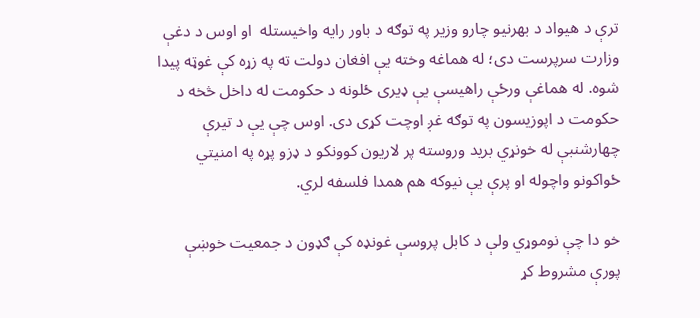ترې د هيواد د بهرنيو چارو وزير په توګه د باور رايه واخيستله  او اوس د دغې وزارت سرپرست دی؛ له هماغه وخته يې افغان دولت ته په زړه کې غوټه پيدا شوه. له هماغې ورځې راهيسې يې ډيری ځلونه د حکومت له داخل څخه د حکومت د اپوزيسون په توګه غږ اوچت کړی دی. اوس چې يې د تيرې چهارشنبې له خونړي بريد وروسته پر لاريون کوونکو د ډزو پړه په امنيتي ځواکونو واچوله او پرې يې نيوکه هم همدا فلسفه لري.

خو دا چې نوموړي ولې د کابل پروسې غونډه کې ګډون د جمعيت خوښې پورې مشروط کړ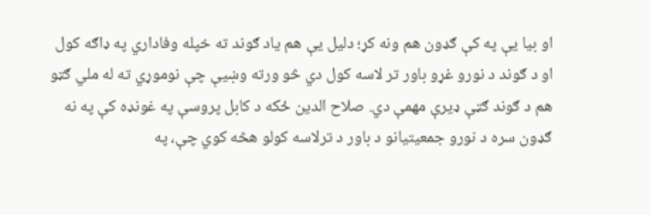او بيا يې په کې ګډون هم ونه کړ؛ دليل يې هم ياد ګوند ته خپله وفاداري په ډاګه کول او د ګوند د نورو غړو باور تر لاسه کول دي څو ورته وښيې چې نوموړي ته له ملي ګټو هم د ګوند ګټې ډيرې مهمې دي. صلاح الدين ځکه د کابل پروسې په غونډه کې په نه ګډون سره د نورو جمعيتيانو د باور د ترلاسه کولو هڅه کوي چې، په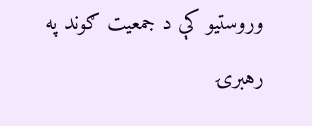وروستيو کې د جمعيت ګوند په رهبرۍ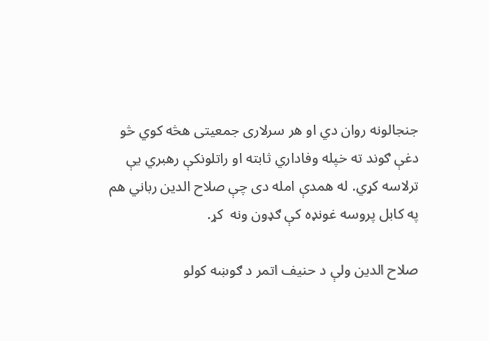جنجالونه روان دي او هر سرلاری جمعيتی هڅه کوي څو دغې ګوند ته خپله وفاداري ثابته او راتلونکې رهبري يې ترلاسه کړي. له همدې امله دی چې صلاح الدين رباني هم په کابل پروسه غونډه کې ګډون ونه  کړ.

صلاح الدين ولې د حنيف اتمر د ګوښه کولو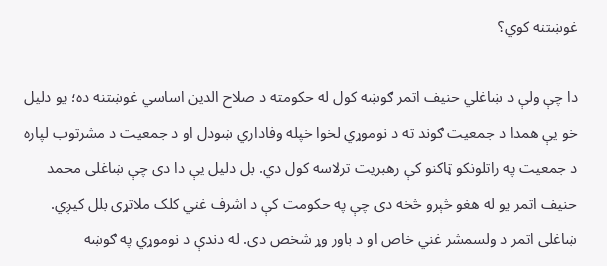غوښتنه کوي؟

دا چې ولې د ښاغلي حنيف اتمر ګوښه کول له حکومته د صلاح الدين اساسي غوښتنه ده؛ يو دليل خو يې همدا د جمعيت ګوند ته د نوموړي لخوا خپله وفاداري ښودل او د جمعيت د مشرتوب لپاره د جمعيت په راتلونکو ټاکنو کې رهبريت ترلاسه کول دي. بل دليل يې دا دی چې ښاغلی محمد حنيف اتمر يو له هغو څېرو څخه دی چې په حکومت کې د اشرف غني کلک ملاتړی بلل کيږي. ښاغلی اتمر د ولسمشر غني خاص او د باور وړ شخص دی. له دندې د نوموړي په ګوښه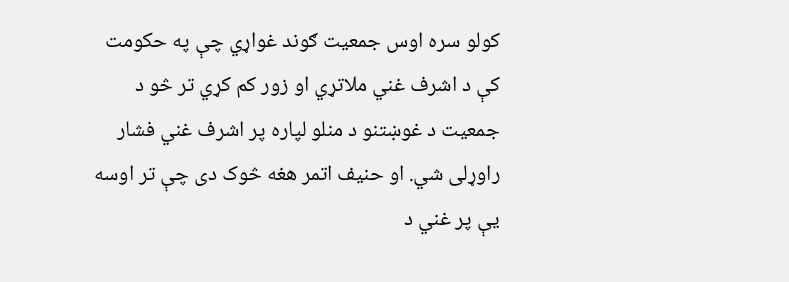کولو سره اوس جمعيت ګوند غواړي چې په حکومت کې د اشرف غني ملاتړي او زور کم کړي تر څو د جمعيت د غوښتنو د منلو لپاره پر اشرف غني فشار راوړلی شي. او حنيف اتمر هغه څوک دی چې تر اوسه يې پر غني د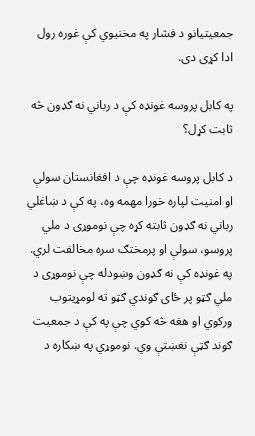جمعيتيانو د فشار په مخنيوي کې غوره رول ادا کړی دی.

په کابل پروسه غونډه کې د رباني نه ګډون څه ثابت کړل؟

د کابل پروسه غونډه چې د افغانستان سولې او امنيت لپاره خورا مهمه وه، په کې د ښاغلي رباني نه ګډون ثابته کړه چې نوموړی د ملي پروسو، سولې او پرمختګ سره مخالفت لري. په غونډه کې نه ګډون وښودله چې نوموړی د ملي ګټو پر ځای ګوندي ګټو ته لومړيتوب ورکوي او هغه څه کوي چې په کې د جمعيت ګوند ګټې نغښتې وي. نوموړي په ښکاره د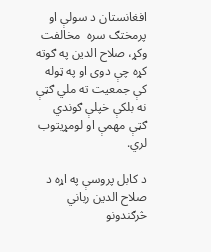افغانستان د سولې او پرمختګ سره  مخالفت وکړ، صلاح الدين په ګوته کړه چې دوی او په ټوله کې جمعيت ته ملي ګټې نه بلکې خپلې ګوندي ګټې مهمې او لومړيتوب لري.

د کابل پروسې په اړه د صلاح الدين رباني څرګندونو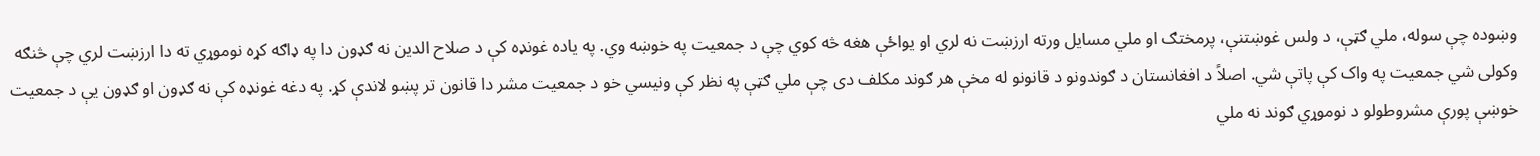وښوده چې سوله، ملي ګټې، د ولس غوښتنې، پرمختګ او ملي مسايل ورته ارزښت نه لري او يواځې هغه څه کوي چې د جمعيت په خوښه وي. په ياده غونډه کې د صلاح الدين نه ګډون دا په ډاګه کړه نوموړي ته دا ارزښت لري چې څنګه وکولی شي جمعيت په واک کې پاتې شي. اصلاً د افغانستان د ګوندونو د قانونو له مخې هر ګوند مکلف دی چې ملي ګټې په نظر کې ونيسي خو د جمعيت مشر دا قانون تر پښو لاندې کړ. په دغه غونډه کې نه ګډون او ګډون يې د جمعيت خوښې پورې مشروطولو د نوموړي ګوند نه ملي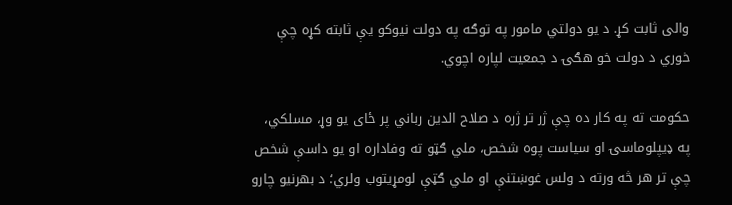والی ثابت کړ. د يو دولتي مامور په توګه په دولت نيوکو يې ثابته کړه چې خوري د دولت خو هګۍ د جمعيت لپاره اچوي.

حکومت ته په کار ده چې ژر تر ژره د صلاح الدين رباني پر ځای يو وړ، مسلکي، په ډيپلوماسۍ او سياست پوه شخص، ملي ګټو ته وفاداره او يو داسې شخص چې تر هر څه ورته د ولس غوښتنې او ملي ګټې لومړيتوب ولري؛ د بهرنيو چارو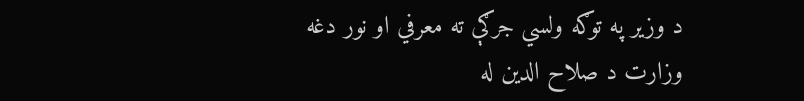د وزير په توګه ولسي جرګې ته معرفي او نور دغه وزارت د صلاح الدين له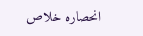انحصاره خلاص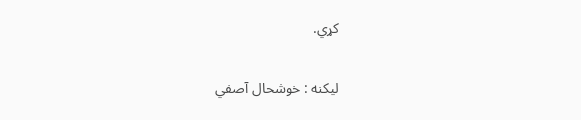کړي.

لیکنه : خوشحال آصفي